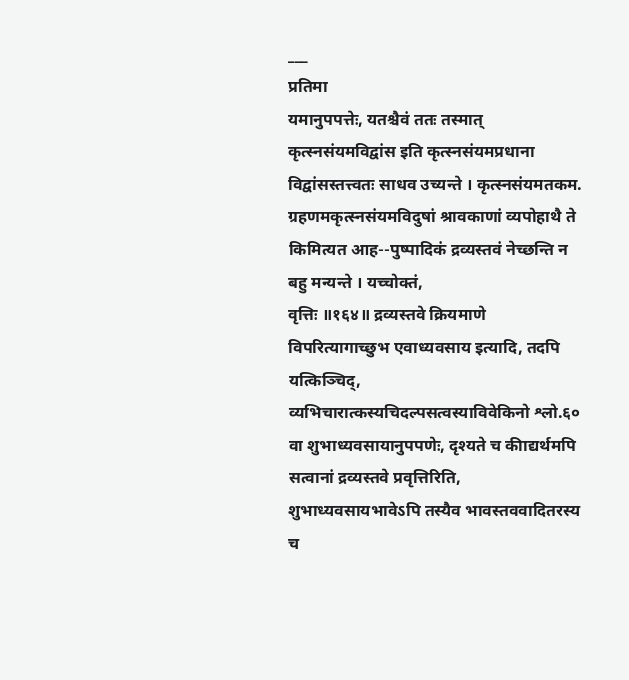___
प्रतिमा
यमानुपपत्तेः, यतश्चैवं ततः तस्मात् कृत्स्नसंयमविद्वांस इति कृत्स्नसंयमप्रधाना विद्वांसस्तत्त्वतः साधव उच्यन्ते । कृत्स्नसंयमतकम. ग्रहणमकृत्स्नसंयमविदुषां श्रावकाणां व्यपोहाथै ते किमित्यत आह--पुष्पादिकं द्रव्यस्तवं नेच्छन्ति न बहु मन्यन्ते । यच्चोक्तं,
वृत्तिः ॥१६४॥ द्रव्यस्तवे क्रियमाणे विपरित्यागाच्छुभ एवाध्यवसाय इत्यादि, तदपि यत्किञ्चिद्, व्यभिचारात्कस्यचिदल्पसत्वस्याविवेकिनो श्लो.६०
वा शुभाध्यवसायानुपपणेः, दृश्यते च कीाद्यर्थमपि सत्वानां द्रव्यस्तवे प्रवृत्तिरिति, शुभाध्यवसायभावेऽपि तस्यैव भावस्तववादितरस्य च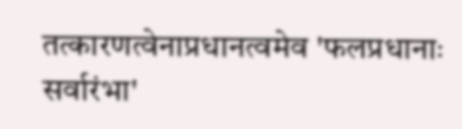तत्कारणत्वेनाप्रधानत्वमेव 'फलप्रधानाः सर्वारंभा'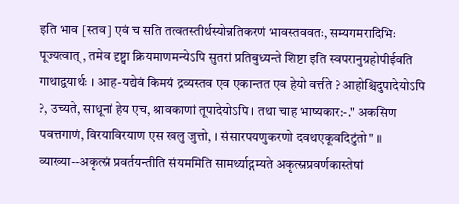इति भाव [स्तव] एवं च सति तत्वतस्तीर्थस्योन्नतिकरणं भावस्तववतः, सम्यगमरादिभिः पूज्यत्वात् , तमेव दृष्ट्वा क्रियमाणमन्येऽपि सुतरां प्रतिबुध्यन्ते शिष्टा इति स्वपरानुग्रहोपीईवति गाथाद्वयार्थः । आह-यद्येवं किमयं द्रव्यस्तव एव एकान्तत एव हेयो वर्त्तते ? आहोश्चिदुपादेयोऽपि ?, उच्यते, साधूनां हेय एच, श्रावकाणां तूपादेयोऽपि । तथा चाह भाष्यकार:-." अकसिण पवत्तगाणं, विरयाविरयाण एस खलु जुत्तो, । संसारपयणुकरणो दवथएकूवदिटुंतो" ॥ व्याख्या--अकृत्स्नं प्रवर्तयन्तीति संयममिति सामर्थ्याद्गम्यते अकृत्स्नप्रवर्णकास्तेषां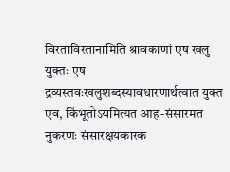विरताविरतानामिति श्रावकाणां एष खलु युक्तः एष द्रव्यस्तवःखलुशब्दस्यावधारणार्थत्वात युक्त एव, किंभूतोऽयमित्यत आह-संसारमत
नुकरणः संसारक्षयकारक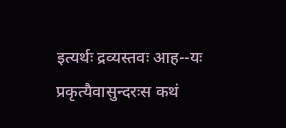इत्यर्थः द्रव्यस्तवः आह--यः प्रकृत्यैवासुन्दरःस कथं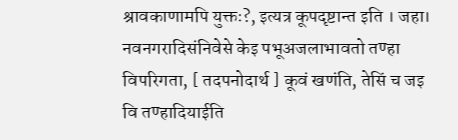श्रावकाणामपि युक्तः?, इत्यत्र कूपदृष्टान्त इति । जहा। नवनगरादिसंनिवेसे केइ पभूअजलाभावतो तण्हा विपरिगता, [ तदपनोदार्थ ] कूवं खणंति, तेसिं च जइ वि तण्हादियाईति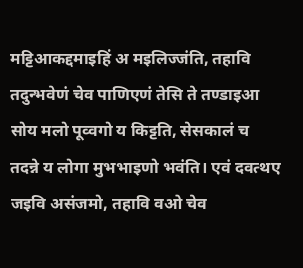मट्टिआकद्दमाइहिं अ मइलिज्जंति, तहावि तदुन्भवेणं चेव पाणिएणं तेसि ते तण्डाइआ सोय मलो पूव्वगो य किट्टति, सेसकालं च तदन्ने य लोगा मुभभाइणो भवंति। एवं दवत्थए जइवि असंजमो, तहावि वओ चेव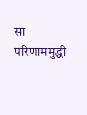सा परिणाममुद्धी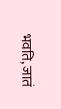भवति, जातं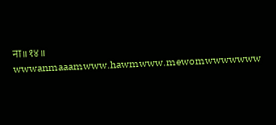ना॥१४॥
wwwanmaaamwww.hawmwww.mewomwwwwwww